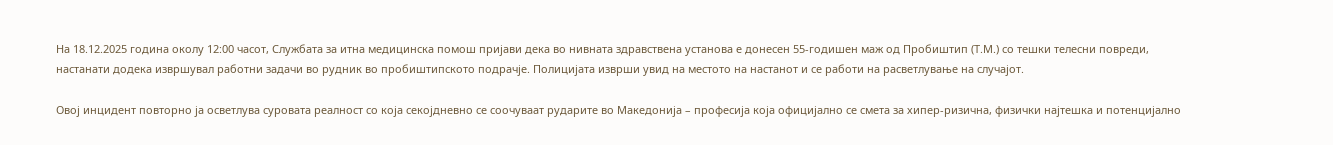На 18.12.2025 година околу 12:00 часот, Службата за итна медицинска помош пријави дека во нивната здравствена установа е донесен 55-годишен маж од Пробиштип (Т.М.) со тешки телесни повреди, настанати додека извршувал работни задачи во рудник во пробиштипското подрачје. Полицијата изврши увид на местото на настанот и се работи на расветлување на случајот.

Овој инцидент повторно ја осветлува суровата реалност со која секојдневно се соочуваат рударите во Македонија – професија која официјално се смета за хипер-ризична, физички најтешка и потенцијално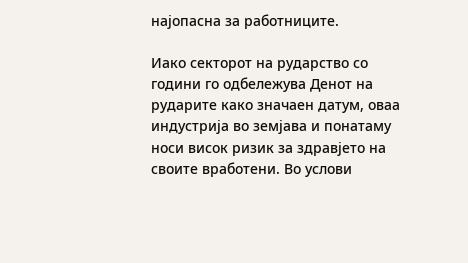најопасна за работниците.

Иако секторот на рударство со години го одбележува Денот на рударите како значаен датум, оваа индустрија во земјава и понатаму носи висок ризик за здравјето на своите вработени. Во услови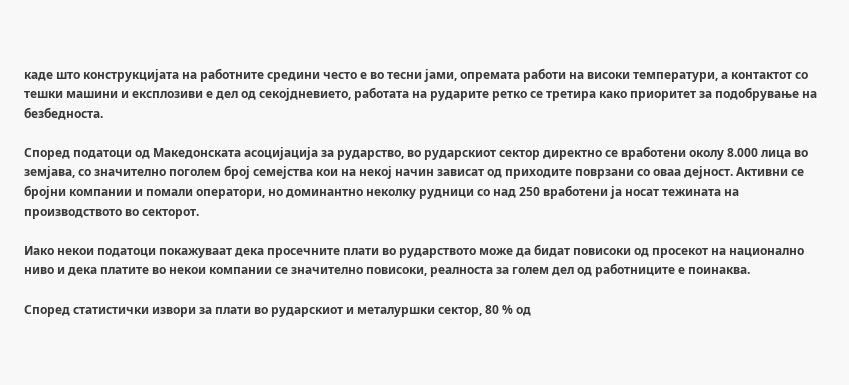каде што конструкцијата на работните средини често е во тесни jами, опремата работи на високи температури, а контактот со тешки машини и експлозиви е дел од секојдневието, работата на рударите ретко се третира како приоритет за подобрување на безбедноста.

Според податоци од Македонската асоцијација за рударство, во рударскиот сектор директно се вработени околу 8.000 лица во земјава, со значително поголем број семејства кои на некој начин завиcат од приходите поврзани со оваа дејност. Активни се бројни компании и помали оператори, но доминантно неколку рудници со над 250 вработени ја носат тежината на производството во секторот.

Иако некои податоци покажуваат дека просечните плати во рударството може да бидат повисоки од просекот на национално ниво и дека платите во некои компании се значително повисоки, реалноста за голем дел од работниците е поинаква.

Според статистички извори за плати во рударскиот и металуршки сектор, 80 % од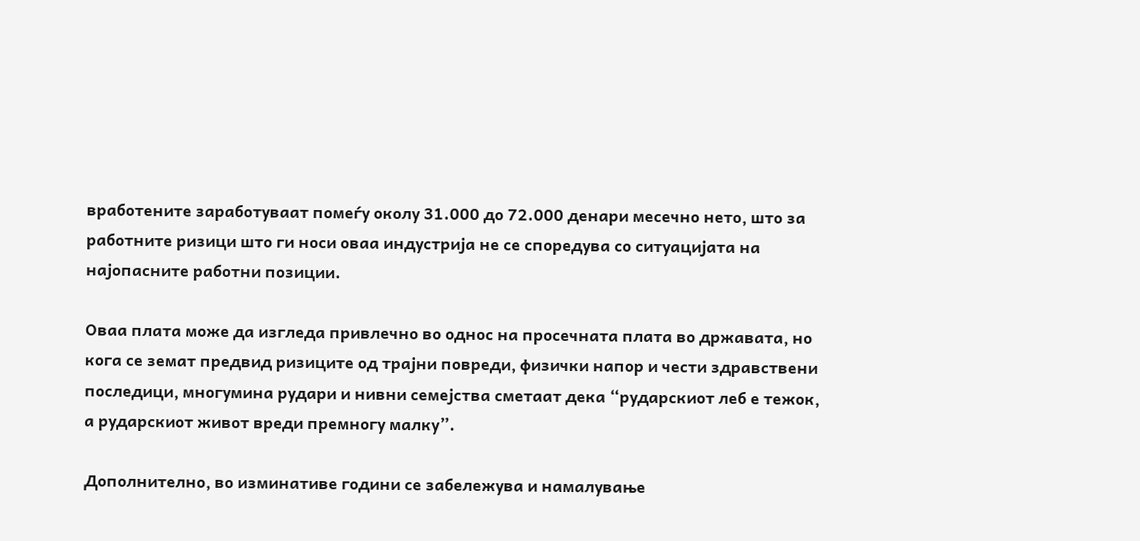вработените заработуваат помеѓу околу 31.000 до 72.000 денари месечно нето, што за работните ризици што ги носи оваа индустрија не се споредува со ситуацијата на најопасните работни позиции.

Оваа плата може да изгледа привлечно во однос на просечната плата во државата, но кога се земат предвид ризиците од трајни повреди, физички напор и чести здравствени последици, многумина рудари и нивни семејства сметаат дека “рударскиот леб е тежок, а рударскиот живот вреди премногу малку”.

Дополнително, во изминативе години се забележува и намалување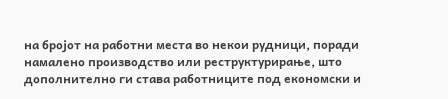на бројот на работни места во некои рудници, поради намалено производство или реструктурирање, што дополнително ги става работниците под економски и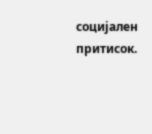социјален притисок.